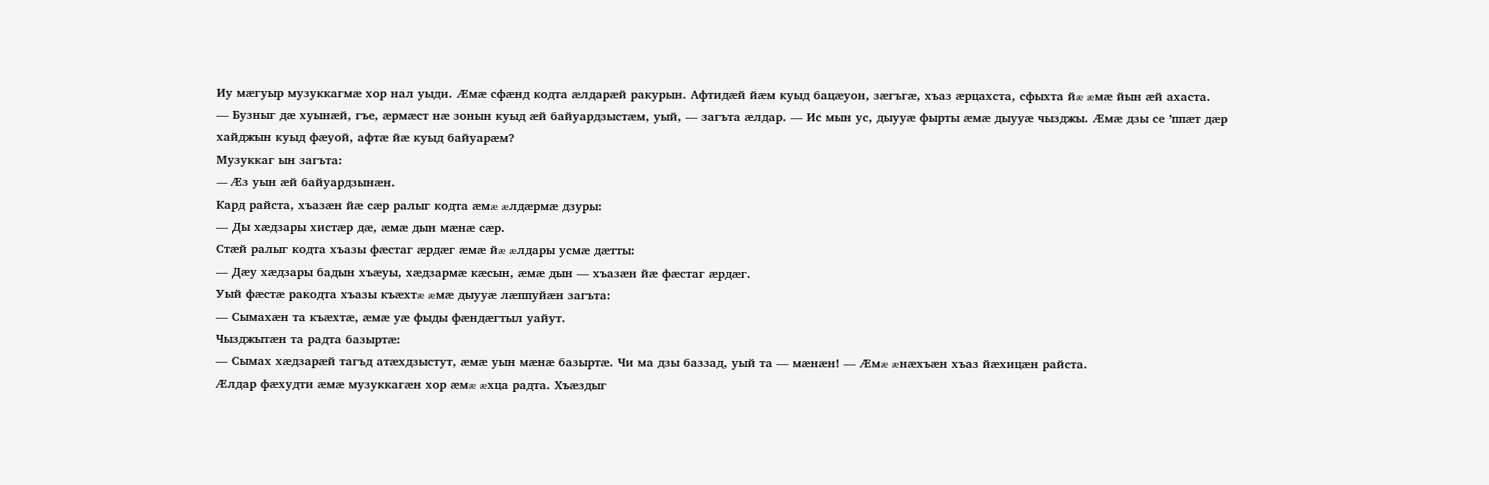Иу мæгуыр музуккагмæ хор нал уыди. Æмæ сфæнд кодта æлдарæй ракурын. Афтидæй йæм куыд бацæуон, зæгъгæ, хъаз æрцахста, сфыхта йæ æмæ йын æй ахаста.
— Бузныг дæ хуынæй, гъе, æрмæст нæ зонын куыд æй байуардзыстæм, уый, — загъта æлдар. — Ис мын ус, дыууæ фырты æмæ дыууæ чызджы. Æмæ дзы се ’ппæт дæр хайджын куыд фæуой, афтæ йæ куыд байуарæм?
Музуккаг ын загъта:
— Æз уын æй байуардзынæн.
Кард райста, хъазæн йæ сæр ралыг кодта æмæ æлдæрмæ дзуры:
— Ды хæдзары хистæр дæ, æмæ дын мæнæ сæр.
Стæй ралыг кодта хъазы фæстаг æрдæг æмæ йæ æлдары усмæ дæтты:
— Дæу хæдзары бадын хъæуы, хæдзармæ кæсын, æмæ дын — хъазæн йæ фæстаг æрдæг.
Уый фæстæ ракодта хъазы къæхтæ æмæ дыууæ лæппуйæн загъта:
— Сымахæн та къæхтæ, æмæ уæ фыды фæндæгтыл уайут.
Чызджытæн та радта базыртæ:
— Сымах хæдзарæй тагъд атæхдзыстут, æмæ уын мæнæ базыртæ. Чи ма дзы баззад, уый та — мæнæн! — Æмæ æнæхъæн хъаз йæхицæн райста.
Æлдар фæхудти æмæ музуккагæн хор æмæ æхца радта. Хъæздыг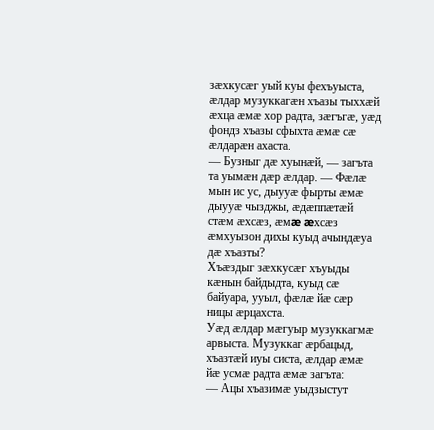зæхкусæг уый куы фехъуыста, æлдар музуккагæн хъазы тыххæй æхца æмæ хор радта, зæгъгæ, уæд фондз хъазы сфыхта æмæ сæ æлдарæн ахаста.
— Бузныг дæ хуынæй, — загъта та уымæн дæр æлдар. — Фæлæ мын ис ус, дыууæ фырты æмæ дыууæ чызджы, æдæппæтæй стæм æхсæз, æмæ æхсæз æмхуызон дихы куыд ачындæуа дæ хъазты?
Хъæздыг зæхкусæг хъуыды кæнын байдыдта, куыд сæ байуара, ууыл, фæлæ йæ сæр ницы æрцахста.
Уæд æлдар мæгуыр музуккагмæ арвыста. Музуккаг æрбацыд, хъазтæй иуы систа, æлдар æмæ йæ усмæ радта æмæ загъта:
— Ацы хъазимæ уыдзыстут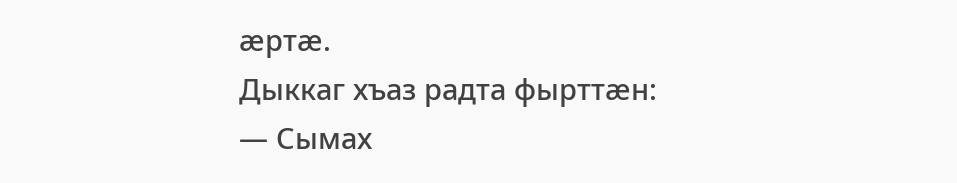æртæ.
Дыккаг хъаз радта фырттæн:
— Сымах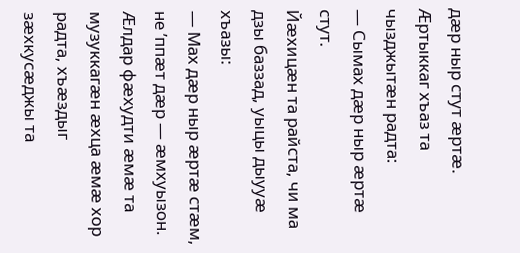дæр ныр стут æртæ.
Æртыккаг хъаз та чызджытæн радта:
— Сымах дæр ныр æртæ стут.
Йæхицæн та райста, чи ма дзы баззад, уыцы дыууæ хъазы:
— Мах дæр ныр æртæ стæм, не ’ппæт дæр — æмхуызон. Æлдар фæхудти æмæ та музуккагæн æхца æмæ хор радта, хъæздыг зæхкусæджы та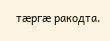тæргæ ракодта.